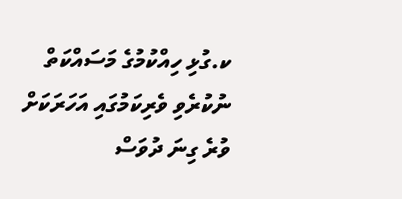ކ.ގުޅި ހިއްކުމުގެ މަސައްކަތް ނުކުރެވި ވެރިކަމުގައި އަހަރަކަށް ވުރެ ގިނަ ދުވަސް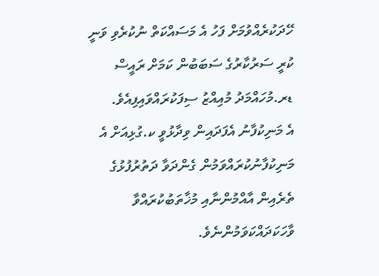ހޭދަކުރެއްވުމަށް ފަހު އެ މަސައްކަތް ނުކުރެވި ވަނީ ކުރީ ސަރުކާރުގެ ސަބަބުން ކަމަށް ރައީސް ޑރ.މުހައްމަދު މުއިއްޒު ސިފަކުރައްވައިފިއެވެ.
އެ މަނިކުފާނު އެފަދައިން ވިދާޅުވީ ކ.ގުޅިއަށް އެ މަނިކުފާނުކުރައްވަމުން ގެންދަވާ ދަތުރުފުޅުގެ ތެރެއިން އާއްމުންނާއި މުޚާތަބުކުރައްވާ ވާހަކަދައްކަވަމުންނެވެ.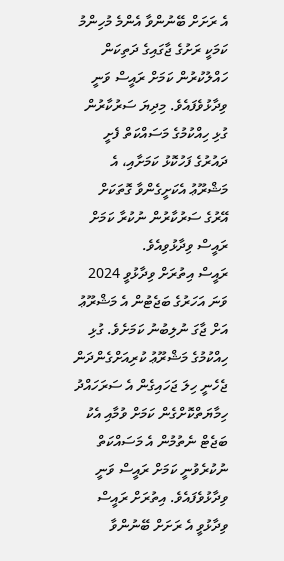އެ ރަށަށް ބޭނުންވާ އެންމެ މުހިންމު ކަމަކީ ރަށުގެ ޖާގައިގެ ދަތިކަން ހައްލުކުރުން ކަމަށް ރައީސް ވަނީ ވިދާޅުވެފައެވެ. މިދިޔަ ސަރުކާރުން ގުޅި ހިއްކުމުގެ މަސައްކަތް ފެށީ ދައުރުގެ ފަހުކޮޅު ކަމަށާއި، އެ މަޝްރޫޢު އެކަށީގެންވާ ގޮތަކަށް އޭރުގެ ސަރުކާރުން ނުކުރާ ކަމަށް ރައީސް ވިދާޅުވިއެވެ.
ރައީސް އިތުރަށް ވިދާޅުވީ 2024 ވަނަ އަހަރުގެ ބަޖެޓުން އެ މަޝްރޫޢު އަށް ޖާގަ ނުލިބުނު ކަމަށެވެ. ގުޅި ހިއްކުމުގެ މަޝްރޫޢު ކުރިއަށްގެންދަން ޖެހެނީ ހިލަ ޖަހައިގެން އެ ސަރަހައްދު ހިމާޔަތްކޮށްގެން ކަމަށް ވުމާއި އެކު ބަޖެޓް ނެތުމުން އެ މަސައްކަތް ނުކުރެވުނީ ކަމަށް ރައީސް ވަނީ ވިދާޅުވެފައެވެ. އިތުރަށް ރައީސް ވިދާޅުވީ އެ ރަށަށް ބޭނުންވާ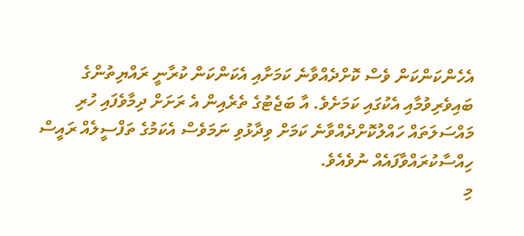އެހެންކަންކަން ވެސް ކޮށްދެއްވާނެ ކަމަށާއި އެކަންކަން ކުރާނީ ރައްޔިތުންގެ ބައިވެރިވުމާއި އެކުގައި ކަމަށެވެ. އާ ބަޖެޓުގެ ތެރެއިން އެ ރަށަށް ދިމާވެފައި ހުރި މައްސަލަތައް ހައްލުކޮށްދެއްވާނެ ކަމަށް ވިދާޅުވި ނަމަވެސް އެކަމުގެ ތަފްސީލެއް ރައީސް ހިއްސާކުރައްވާފައެއް ނުވެއެވެ.
މި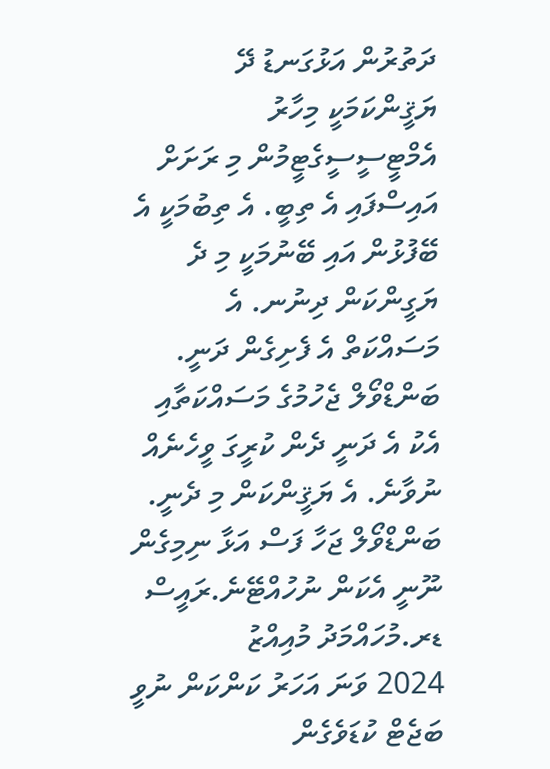ދަތުރުން އަޅުގަނޑު ދޭ ޔަޤީންކަމަކީ މިހާރު އެމްޓީސީސީގެޓީމުން މި ރަށަށް އައިސްފައި އެ ތިބީ. އެ ތިބުމަކީ އެ ބޭފުޅުން އައި ބޭނުމަކީ މި ދެ ޔަގީންކަން ދިނުނ. އެ މަސައްކަތް އެ ފެށިގެން ދަނީ. ބަންޑްވޯލް ޖެހުމުގެ މަސައްކަތާއި އެކު އެ ދަނީ ދެން ކުރީގަ ވީހެނެއް ނުވާނެ. އެ ޔަޤީންކަން މި ދެނީ. ބަންޑްވޯލް ޖަހާ ފަސް އަޅާ ނިމިގެން ނޫނީ އެކަން ނުހުއްޓޭނެ.ރައީސް ޑރ.މުހައްމަދު މުއިއްޒު
2024 ވަނަ އަހަރު ކަންކަން ނުވީ ބަޖެޓް ކުޑަވެގެން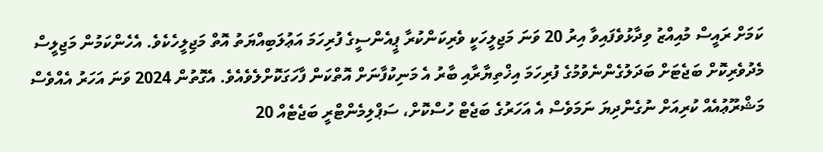ކަމަށް ރައީސް މުއިއްޒު ވިދާޅުވެފައިވާ އިރު 20 ވަނަ މަޖިލީހަކީ ވެރިކަންކުރާ ޕީއެންސީގެ ފުރިހަމަ އަޢުލަބިއްޔަތު އޮތް މަޖިލީހެކެވެ. އެހެންކަމުން މަޖިލީސް މެދުވެރިކޮށް ބަޖެޓަށް ބަދަލުގެންނެވުމުގެ ފުރިހަމަ އިޚްތިޔާރާއި ބާރު އެ މަނިކުފާނަށް އޮތްކަން ފާހަގަކޮށްލެވެއެވެ. އެގޮތުން 2024 ވަނަ އަހަރު އެއްވެސް މަޝްރޫޢުއެއް ކުރިއަށް ނުގެންދިޔަ ނަމަވެސް އެ އަހަރުގެ ބަޖެޓް ހުސްކޮށް، ސަޕްލިމެންޓްރީ ބަޖެޓެއް 20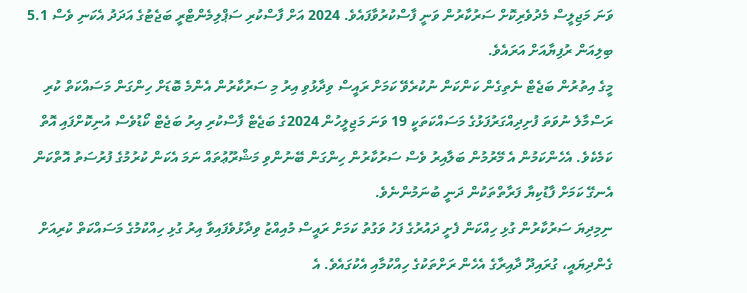ވަނަ މަޖިލީސް މެދުވެރިކޮށް ސަރުކާރުން ވަނީ ފާސްކުރުވާފައެވެ. 2024 އަށް ފާސްކުރި ސަޕްލިމެންޓްރީ ބަޖެޓުގެ އަދަދު އެކަނި ވެސް 5.1 ބިލިއަން ރުފިޔާއަށް އަރައެވެ.
މީގެ އިތުރުން ބަޖެޓް ނެތިގެން ކަންކަން ނުކުރެވޭ ކަމަށް ރައީސް ވިދާޅުވި އިރު މި ސަރުކާރުން އެންމެ ބޮޑަށް ހިންގަން މަސައްކަތް ކުރި ރަސްމާލެ ނުވަތަ ފުށިދިއްގަރުފަޅުގެ މަސައްކަތަކީ 19 ވަނަ މަޖިލީހުން 2024ގެ ބަޖެޓް ފާސްކުރި އިރު ބަޖެޓް ކޯޑުވެސް އުނިކޮށްފައި އޮތް ކަމެކެވެ. އެހެންކަމުން އެ މޭރުމުން ބަލާއިރު ވެސް ސަރުކާރުން ހިންގަން ބޭނުންވި މަޝްރޫޢުތައް ނަމަ އެކަން ކުރުމުގެ ފުރުސަތު އޮތްކަން އެނގޭ ކަމަށް ފާޑުކިޔާ ފަރާތްތަކުން ދަނީ ބުނަމުންނެވެ.
ނިމިދިޔަ ސަރުކާރުން ގުޅި ހިއްކަން ފެށީ ދައުރުގެ ފަހު ވަގުތު ކަމަށް ރައީސް މުއިއްޒު ވިދާޅުވެފައިވާ އިރު ގުޅި ހިއްކުމުގެ މަސައްކަތް ކުރިއަށް ގެންދިޔައީ، ގުރައިދޫ ދާއިރާގެ އެހެން ރަށްތަކުގެ ހިއްކުމާއި އެކުގައެވެ. އެ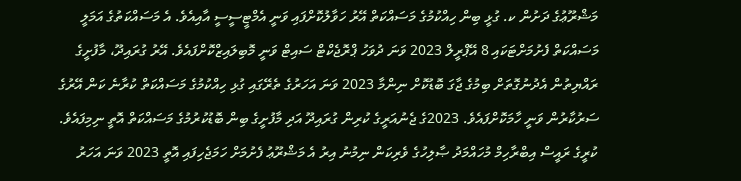މަޝްރޫޢުގެ ދަށުން ކ. ގުޅީ ބިން ހިއްކުމުގެ މަސައްކަތް އޭރު ހަވާލުކޮށްފައި ވަނީ އެމްޓީސީސީ އާއިއެވެ. އެ މަސައްކަތުގެ އަމަލީ މަސައްކަތް ފެށުމަށްޓަކައި 8 އޭޕްރީލް 2023 ވަނަ ދުވަހު ޕްރޮޖެކްޓް ސައިޓް ވަނީ މޮބިލައިޒްކޮށްފައެވެ. އޭރު ގުރައިދޫ، މާފުށީގެ ރައްޔިތުން އެދުނުގޮތަށް ބިމުގެ ޖާގަ ބޮޑުކޮށް ނިންމާ 2023 ވަނަ އަހަރުގެ ތެރޭގައި ގުޅި ހިއްކުމުގެ މަސައްކަތް ކުރާނެ ކަން އޭރުގެ ސަރުކާރުން ވަނީ ހާމަކޮށްފައެވެ. 2023ގެ ޖެނުއަރީގެ ކުރިން ގުރައިދޫ އަދި މާފުށީގެ ބިން ބޮޑުކުރުމުގެ މަސައްކަތް އޮތީ ނިމިފައެވެ.
ކުރީގެ ރައީސް އިބްރާހިމް މުހައްމަދު ޞާލިހުގެ ވެރިކަން ނިމުނު އިރު އެ މަޝްރޫޢު ފެށުމަށް ހަމަޖެހިފައި އޮތީ 2023 ވަނަ އަހަރު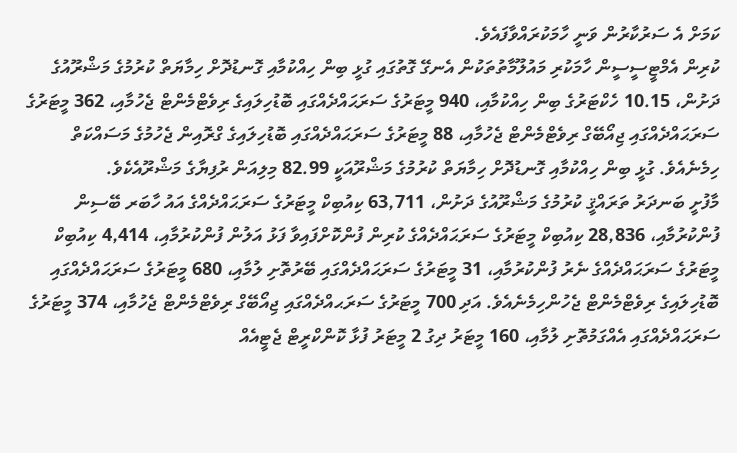ކަމަށް އެ ސަރުކާރުން ވަނީ ހާމަކުރައްވާފައެވެ.
ކުރިން އެމްޓީސީސީން ހާމަކުރި މައުލޫމާތުތަކުން އެނގޭ ގޮތުގައި ގުޅީ ބިން ހިއްކުމާއި ގޮނޑުދޮށް ހިމާޔަތް ކުރުމުގެ މަޝްރޫއުގެ ދަށުން، 10.15 ހެކްޓަރުގެ ބިން ހިއްކުމާއި، 940 މީޓަރުގެ ސަރަޙައްދެއްގައި ބޮޑުހިލައިގެ ރިވެޓްމެންޓް ޖެހުމާއި، 362 މީޓަރުގެ ސަރަޙައްދެއްގައި ޖިއޯބޭގް ރިވެޓްމެންޓް ޖެހުމާއި، 88 މީޓަރުގެ ސަރަޙައްދެއްގައި ބޮޑުހިލައިގެ ގްރޮއިން ޖެހުމުގެ މަސައްކަތް ހިމެނެއެވެ. ގުޅީ ބިން ހިއްކުމާއި ގޮނޑުދޮށް ހިމާޔަތް ކުރުމުގެ މަޝްރޫއަކީ 82.99 މިލިއަން ރުފިޔާގެ މަޝްރޫއެކެވެ.
މާފުށީ ބަނދަރު ތަރައްޤީ ކުރުމުގެ މަޝްރޫއުގެ ދަށުން، 63,711 ކިއުބިކް މީޓަރުގެ ސަރަޙައްދެއްގެ އައު ހާބަރ ބޭސިން ފުންކުރުމާއި، 28,836 ކިއުބިކް މީޓަރުގެ ސަރަޙައްދެއްގެ ކުރިން ފުންކޮށްފައިވާ ފަޅު އަލުން ފުންކުރުމާއި، 4,414 ކިއުބިކް މީޓަރުގެ ސަރަޙައްދެއްގެ ނެރު ފުންކުރުމާއި، 31 މީޓަރުގެ ސަރަޙައްދެއްގައި ބޭރުތޮށި ލުމާއި، 680 މީޓަރުގެ ސަރަޙައްދެއްގައި ބޮޑުހިލައިގެ ރިވެޓްމެންޓް ޖެހުންހިމެނެއެވެ. އަދި 700 މީޓަރުގެ ސަރަޙއްދެއްގައި ޖިއޯބޭގް ރިވެޓްމެންޓް ޖެހުމާއި، 374 މީޓަރުގެ ސަރަޙައްދެއްގައި އެއްގަމުތޮށި ލުމާއި، 160 މީޓަރު ދިގު 2 މީޓަރު ފުޅާ ކޮންކްރީޓް ޖެޓީއެއް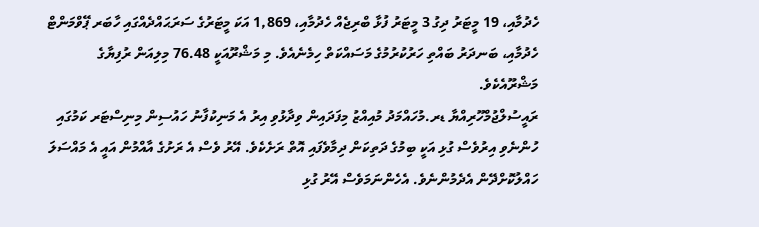ހެދުމާއި، 19 މީޓަރު ދިގު 3 މީޓަރު ފުޅާ ބްރިޖެއް ހެދުމާއި، 1,869 އަކަ މީޓަރުގެ ސަރަޙައްދެއްގައި ހާބަރ ޕޭވްމަންޓް ހެދުމާއި، ބަނދަރު ބައްތި ހަރުކުރުމުގެ މަސައްކަތް ހިމެނެއެވެ. މި މަޝްރޫއަކީ 76.48 މިލިއަން ރުފިޔާގެ މަޝްރޫއެކެވެ.
ރައީސުލްޖުމްހޫރިއްޔާ ޑރ.މުހައްމަދު މުއިއްޒު މިފަދައިން ވިދާޅުވި އިރު އެ މަނިކުފާނު ހައުސިން މިނިސްޓަރ ކަމުގައި ހުންނެވި އިރުވެސް ގުޅި އަކީ ބިމުގެ ދަތިކަން ދިމާވެފައި އޮތް ރަށެކެވެ. އޭރު ވެސް އެ ރަށުގެ އާއްމުން އައީ އެ މައްސަލަ ހައްލުކޮށްދޭން އެދެމުންނެވެ. އެހެންނަމަވެސް އޭރު ގުޅި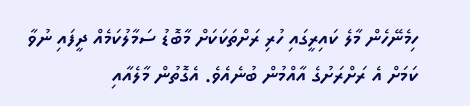ހިމެނޭހެން މާލެ ކައިރީގައި ހުރި ރަށްތަކަކަށް މާބޮޑު ސަމާލުކަމެއް ދީފައި ނުވާ ކަމަށް އެ ރަށްރަށުގެ އާއްމުން ބުނެއެވެ. އެގޮތުން މާލެއާއި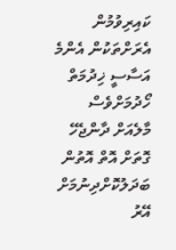ކައިރިވުމުން އެރަށްތަކުން އެންމެ އަސާސީ ޚިދުމަތް ހޯދުމަށްވެސް މާލެއަށް ދާންޖެހޭ ގޮތަށް އޮތް އޮތުން ބަދަލުކޮށްދިނުމަށް އޭރު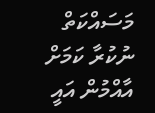މަސައްކަތް ނުކުރާ ކަމަށް އާއްމުން އައީ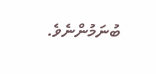ބުނަމުންނެވެ.